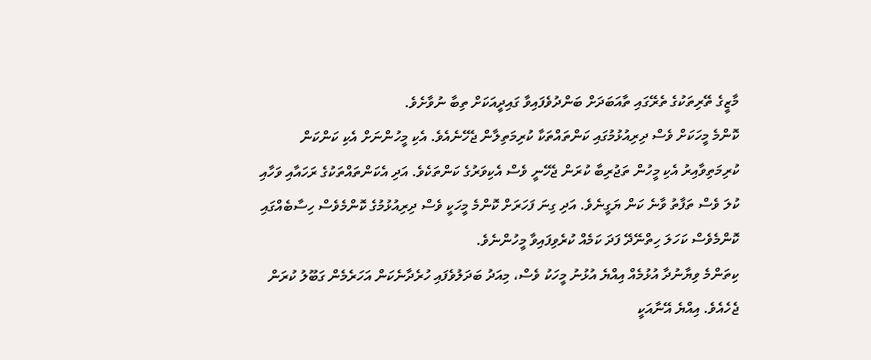މާޒީގެ ތޭރިތަކުގެ ތެރޭގައި ތާއަބަދަށް ބަންދުވެފައިވާ ގައިދީއަކަށް ތިބާ ނުވާށެވެ.
ކޮންމެ މީހަކަށް ވެސް ދިރިއުޅުމުގައި ކަންތައްތަކާ ކުރިމަތިލާން ޖެހޭނެއެވެ. އެކި މީހުންނަށް އެކި ކަންކަން ކުރިމަތިވާއިރު އެކި މީހުން ތަޖުރިބާ ކުރަން ޖެހޭނީ ވެސް އެކިވަރުގެ ކަންތަކެވެ. އަދި އެކަންތައްތަކުގެ ރަހައާއި ވަހާއި ކުލަ ވެސް ތަފާތު ވާނެ ކަން ޔަގީނެވެ. އަދި ގިނަ ފަހަރަށް ކޮންމެ މީހަކީ ވެސް ދިރިއުޅުމުގެ ކޮންމެވެސް ހިސާބެއްގައި ކޮންމެވެސް ކަހަލަ ހިތްނޭދޭ ފަދަ ކަމެއް ކުރެވިފައިވާ މީހުންނެވެ.
ކިތަންމެ ވިޔާނުދާ އުޅުމެއް އިއްޔެ އުޅުނު މީހަކު ވެސް، މިއަދު ބަދަލުވެފައި ހުރެދާނެކަން އަހަރެމެން ގަބޫލު ކުރަން ޖެހެއެވެ. އިއްޔެ އޭނާއަކީ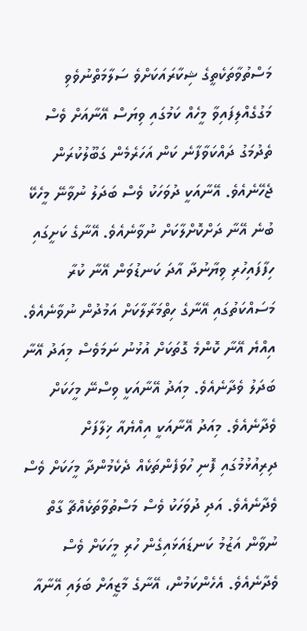މަސްތުވާތަކެތީގެ ޝިކާރައަކަށްވެ ސަލާމަތްނުވެވި މަގުގެއްލިފައިވާ މީހެއް ކަމުގައި ވިޔަސް އޭނާއަށް ވެސް ތެދުމަގު ދައްކަވާފާނެ ކަން އަހަރެމެން ގަބޫލުކުރަން ޖެހޭނެއެވެ. އޭނާއަކީ ދުވަހަކު ވެސް ބަދަލު ނުވާނޭ މީހެކޭ ބުނެ އޭނާ ދަށްކޮށްލާކަށް ނުވާނެއެވެ. އޭނާގެ ކަށީގައި ހިފާފައިހުރި ވިޔާނުދާ އާދަ ކަނޑުވަން އޭނާ ކުރާ މަސައްކަތުގައި އޭނާގެ ހިތްމަރާލާކަށް އަމުދުން ނުވާނެއެވެ.
އިއްޔެ އޭނާ ކޮންމެ ގޮތަކަށް އުޅުނު ނަމަވެސް މިއަދު އޭނާ ބަދަލު ވެދާނެއެވެ. މިއަދު އޭނާއަކީ ވިސްނޭ މީހަކަށް ވެދާނެއެވެ. މިއަދު އޭނާއަކީ އިއްޔެއާ ޚިލާފަށް ދިރިއުޅުމުގައި ފޮނި ހުވަފެންތަކެއް ދެކެމުންދާ މީހަކަށް ވެސް ވެދާނެއެވެ. އަދި ދުވަހަކު ވެސް މަސްތުވާތަކެއްޗާ ގާތް ނުވާން އަޒުމު ކަނޑައަޅައިގެން ހުރި މީހަކަށް ވެސް ވެދާނެއެވެ. އެހެންކަމުން، އޭނާގެ މާޒީއަށް ބަލައި އޭނާއާ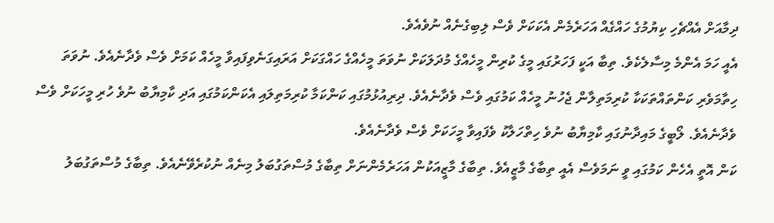ދިމާއަށް އެއްޗެހި ކިޔުމުގެ ހައްގެއް އަހަރެމެން އެކަކަށް ވެސް ލިބިގެނެއް ނުވެއެވެ.
އެއީ ހަމަ އެންމެ މިސާލެކެވެ. ތިބާ އަކީ ފަހަރުގައި މީގެ ކުރިން މީހެއްގެ މުދަލަކަށް ނުވަތަ މީހެއްގެ ހައްގަކަށް އަރައިގަނެވިފައިވާ މީހެއް ކަމަށް ވެސް ވެދާނެއެވެ. ނުވަތަ ހިތާމަވެރި ކަންތައްތަކަކާ ކުރިމަތިލާން ޖެހުނު މީހެއް ކަމުގައި ވެސް ވެދާނެއެވެ. ދިރިއުޅުމުގައި ކަންކަމާ ކުރިމަތިލައި އެކަންކަމުގައި އަދި ކާމިޔާބު ނުވެ ހުރި މީހަކަށް ވެސް ވެދާނެއެވެ. ލޯބީގެ މައިދާނުގައި ކާމިޔާބު ނުވެ ހިތްހަލާކު ވެފައިވާ މީހަކަށް ވެސް ވެދާނެއެވެ.
ކަން އޮތީ އެހެން ކަމުގައި ވީ ނަމަވެސް އެއީ ތިބާގެ މާޒީއެވެ. ތިބާގެ މާޒީއަކުން އަހަރެމެންނަށް ތިބާގެ މުސްތަގުބަލު މިނެއް ނުކުރެވޭނެއެވެ. ތިބާގެ މުސްތަގުބަލު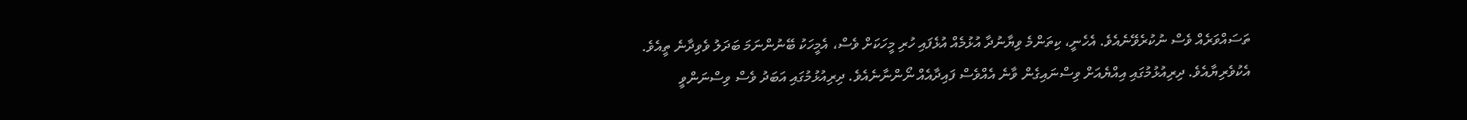ތަސައްވަރެއް ވެސް ނުކުރެވޭނެއެވެ. އެހެނީ، ކިތަންމެ ވިޔާނުދާ އުޅުމެއް އުޅެފައި ހުރި މީހަކަށް ވެސް، އެމީހަކު ބޭނުންނަމަ ބަދަލު ވެވިދާނެ ތީއެވެ.
އެކުވެރިޔާއެވެ. ދިރިއުޅުމުގައި އިއްޔެއަށް ވިސްނައިގެން ވާނެ އެއްވެސް ފައިދާއެއް ނޯންނާނެއެވެ. ދިރިއުޅުމުގައި އަބަދު ވެސް ވިސްނަންވީ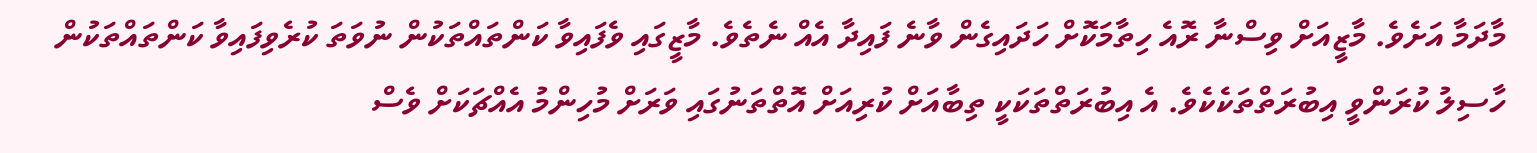މާދަމާ އަށެވެ. މާޒީއަށް ވިސްނާ ރޮއެ ހިތާމަކޮށް ހަދައިގެން ވާނެ ފައިދާ އެއް ނެތެވެ. މާޒީގައި ވެފައިވާ ކަންތައްތަކުން ނުވަތަ ކުރެވިފައިވާ ކަންތައްތަކުން ހާސިލު ކުރަންވީ އިބުރަތްތަކެކެވެ. އެ އިބުރަތްތަކަކީ ތިބާއަށް ކުރިއަށް އޮތްތަނުގައި ވަރަށް މުހިންމު އެއްޗަކަށް ވެސް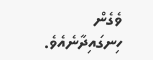ވެގެން ހިނގައިދާނެއެވެ.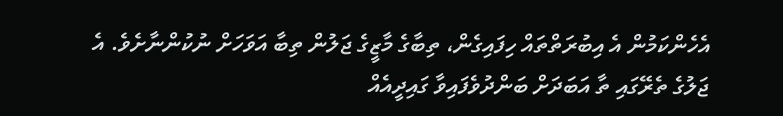އެހެންކަމުން އެ އިބުރަތްތައް ހިފައިގެން، ތިބާގެ މާޒީގެ ޖަލުން ތިބާ އަވަހަށް ނުކުންނާށެވެ. އެ ޖަލުގެ ތެރޭގައި ތާ އަބަދަށް ބަންދުވެފައިވާ ގައިދީއެއް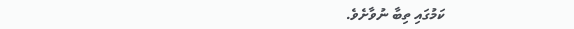ކަމުގައި ތިބާ ނުވާށެވެ.